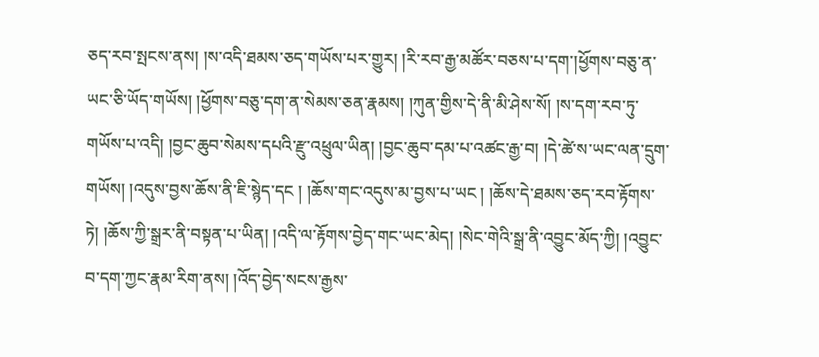ཅད་རབ་སྤངས་ནས། །ས་འདི་ཐམས་ཅད་གཡོས་པར་གྱུར། །རི་རབ་རྒྱ་མཚོར་བཅས་པ་དག་།ཕྱོགས་བཅུ་ན་ཡང་ཅི་ཡོད་གཡོས། །ཕྱོགས་བཅུ་དག་ན་སེམས་ཅན་རྣམས། །ཀུན་གྱིས་དེ་ནི་མི་ཤེས་སོ། །ས་དག་རབ་ཏུ་གཡོས་པ་འདི། །བྱང་ཆུབ་སེམས་དཔའི་རྫུ་འཕྲུལ་ཡིན། །བྱང་ཆུབ་དམ་པ་འཚང་རྒྱ་བ། །དེ་ཚེ་ས་ཡང་ལན་དྲུག་གཡོས། །འདུས་བྱས་ཆོས་ནི་ཇི་སྙེད་དང ། །ཆོས་གང་འདུས་མ་བྱས་པ་ཡང ། །ཆོས་དེ་ཐམས་ཅད་རབ་རྟོགས་ཏེ། །ཆོས་ཀྱི་སྒྲར་ནི་བསྟན་པ་ཡིན། །འདི་ལ་རྟོགས་བྱེད་གང་ཡང་མེད། །སེང་གེའི་སྒྲ་ནི་འབྱུང་མོད་ཀྱི། །འབྱུང་བ་དག་ཀྱང་རྣམ་རིག་ནས། །འོད་བྱེད་སངས་རྒྱས་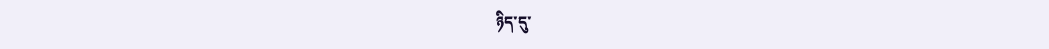ཉིད་དུ་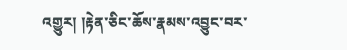འགྱུར། །རྟེན་ཅིང་ཆོས་རྣམས་འབྱུང་བར་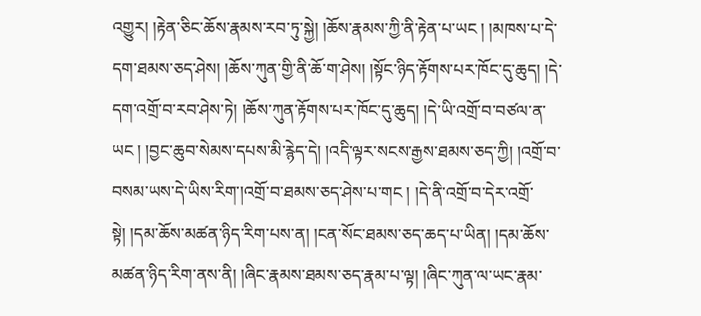འགྱུར། །རྟེན་ཅིང་ཆོས་རྣམས་རབ་ཏུ་སྐྱེ། །ཆོས་རྣམས་ཀྱི་ནི་རྟེན་པ་ཡང ། །མཁས་པ་དེ་དག་ཐམས་ཅད་ཤེས། །ཆོས་ཀུན་གྱི་ནི་ཆོ་ག་ཤེས། །སྟོང་ཉིད་རྟོགས་པར་ཁོང་དུ་ཆུད། །དེ་དག་འགྲོ་བ་རབ་ཤེས་ཏེ། །ཆོས་ཀུན་རྟོགས་པར་ཁོང་དུ་ཆུད། །དེ་ཡི་འགྲོ་བ་བཙལ་ན་ཡང ། །བྱང་ཆུབ་སེམས་དཔས་མི་རྙེད་དེ། །འདི་ལྟར་སངས་རྒྱས་ཐམས་ཅད་ཀྱི། །འགྲོ་བ་བསམ་ཡས་དེ་ཡིས་རིག་།འགྲོ་བ་ཐམས་ཅད་ཤེས་པ་གང ། །དེ་ནི་འགྲོ་བ་དེར་འགྲོ་སྟེ། །དམ་ཆོས་མཚན་ཉིད་རིག་པས་ན། །ངན་སོང་ཐམས་ཅད་ཆད་པ་ཡིན། །དམ་ཆོས་མཚན་ཉིད་རིག་ནས་ནི། །ཞིང་རྣམས་ཐམས་ཅད་རྣམ་པ་ལྟ། །ཞིང་ཀུན་ལ་ཡང་རྣམ་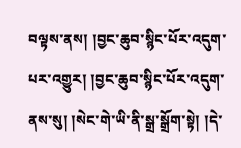བལྟས་ནས། །བྱང་ཆུབ་སྙིང་པོར་འདུག་པར་འགྱུར། །བྱང་ཆུབ་སྙིང་པོར་འདུག་ནས་སུ། །སེང་གེ་ཡི་ནི་སྒྲ་སྒྲོག་སྟེ། །དེ་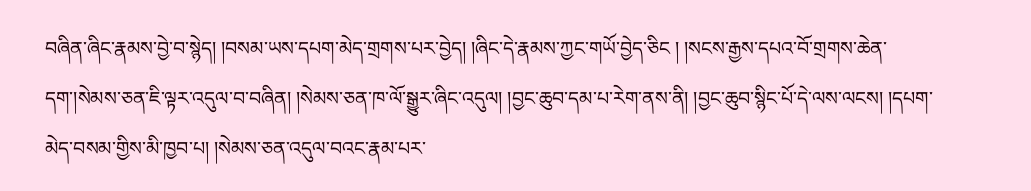བཞིན་ཞིང་རྣམས་བྱེ་བ་སྙེད། །བསམ་ཡས་དཔག་མེད་གྲགས་པར་བྱེད། །ཞིང་དེ་རྣམས་ཀྱང་གཡོ་བྱེད་ཅིང ། །སངས་རྒྱས་དཔའ་བོ་གྲགས་ཆེན་དག་།སེམས་ཅན་ཇི་ལྟར་འདུལ་བ་བཞིན། །སེམས་ཅན་ཁ་ལོ་སྒྱུར་ཞིང་འདུལ། །བྱང་ཆུབ་དམ་པ་རེག་ནས་ནི། །བྱང་ཆུབ་སྙིང་པོ་དེ་ལས་ལངས། །དཔག་མེད་བསམ་གྱིས་མི་ཁྱབ་པ། །སེམས་ཅན་འདུལ་བའང་རྣམ་པར་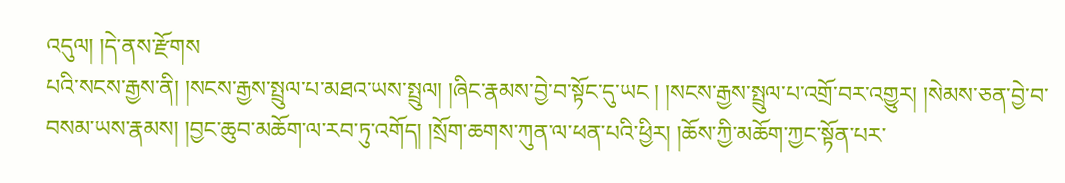འདུལ། །དེ་ནས་རྫོགས
པའི་སངས་རྒྱས་ནི། །སངས་རྒྱས་སྤྲུལ་པ་མཐའ་ཡས་སྤྲུལ། །ཞིང་རྣམས་བྱེ་བ་སྟོང་དུ་ཡང ། །སངས་རྒྱས་སྤྲུལ་པ་འགྲོ་བར་འགྱུར། །སེམས་ཅན་བྱེ་བ་བསམ་ཡས་རྣམས། །བྱང་ཆུབ་མཆོག་ལ་རབ་ཏུ་འགོད། །སྲོག་ཆགས་ཀུན་ལ་ཕན་པའི་ཕྱིར། །ཆོས་ཀྱི་མཆོག་ཀྱང་སྟོན་པར་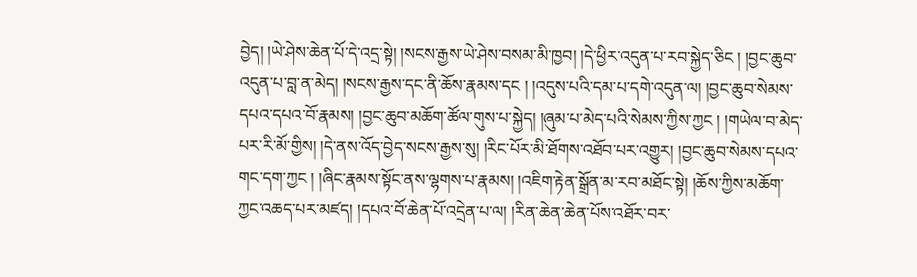བྱེད། །ཡེ་ཤེས་ཆེན་པོ་དེ་འདྲ་སྟེ། །སངས་རྒྱས་ཡེ་ཤེས་བསམ་མི་ཁྱབ། །དེ་ཕྱིར་འདུན་པ་རབ་སྐྱེད་ཅིང ། །བྱང་ཆུབ་འདུན་པ་བླ་ན་མེད། །སངས་རྒྱས་དང་ནི་ཆོས་རྣམས་དང ། །འདུས་པའི་དམ་པ་དགེ་འདུན་ལ། །བྱང་ཆུབ་སེམས་དཔའ་དཔའ་བོ་རྣམས། །བྱང་ཆུབ་མཆོག་ཚོལ་གུས་པ་སྐྱེད། །ཞུམ་པ་མེད་པའི་སེམས་ཀྱིས་ཀྱང ། །གཡེལ་བ་མེད་པར་རི་མོ་གྱིས། །དེ་ནས་འོད་བྱེད་སངས་རྒྱས་སུ། །རིང་པོར་མི་ཐོགས་འཐོབ་པར་འགྱུར། །བྱང་ཆུབ་སེམས་དཔའ་གང་དག་ཀྱང ། །ཞིང་རྣམས་སྟོང་ནས་ལྷགས་པ་རྣམས། །འཇིག་རྟེན་སྒྲོན་མ་རབ་མཐོང་སྟེ། །ཆོས་ཀྱིས་མཆོག་ཀྱང་འཆད་པར་མཛད། །དཔའ་བོ་ཆེན་པོ་འདྲེན་པ་ལ། །རིན་ཆེན་ཆེན་པོས་འཐོར་བར་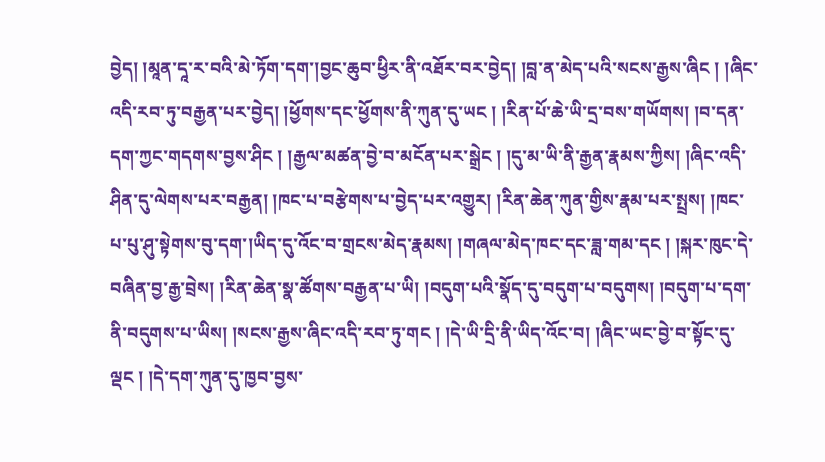བྱེད། །མཱན་དཱ་ར་བའི་མེ་ཏོག་དག་།བྱང་ཆུབ་ཕྱིར་ནི་འཐོར་བར་བྱེད། །བླ་ན་མེད་པའི་སངས་རྒྱས་ཞིང ། །ཞིང་འདི་རབ་ཏུ་བརྒྱན་པར་བྱེད། །ཕྱོགས་དང་ཕྱོགས་ནི་ཀུན་དུ་ཡང ། །རིན་པོ་ཆེ་ཡི་དྲ་བས་གཡོགས། །བ་དན་དག་ཀྱང་གདགས་བྱས་ཤིང ། །རྒྱལ་མཚན་བྱེ་བ་མངོན་པར་སྒྲེང ། །དུ་མ་ཡི་ནི་རྒྱན་རྣམས་ཀྱིས། །ཞིང་འདི་ཤིན་དུ་ལེགས་པར་བརྒྱན། །ཁང་པ་བརྩེགས་པ་བྱེད་པར་འགྱུར། །རིན་ཆེན་ཀུན་གྱིས་རྣམ་པར་སྤྲས། །ཁང་པ་པུ་ཤུ་སྟེགས་བུ་དག་།ཡིད་དུ་འོང་བ་གྲངས་མེད་རྣམས། །གཞལ་མེད་ཁང་དང་ཟླ་གམ་དང ། །སྐར་ཁུང་དེ་བཞིན་བྱ་རྒྱ་བྲེས། །རིན་ཆེན་སྣ་ཚོགས་བརྒྱན་པ་ཡི། །བདུག་པའི་སྣོད་དུ་བདུག་པ་བདུགས། །བདུག་པ་དག་ནི་བདུགས་པ་ཡིས། །སངས་རྒྱས་ཞིང་འདི་རབ་ཏུ་གང ། །དེ་ཡི་དྲི་ནི་ཡིད་འོང་བ། །ཞིང་ཡང་བྱེ་བ་སྟོང་དུ་ལྡང ། །དེ་དག་ཀུན་དུ་ཁྱབ་བྱས་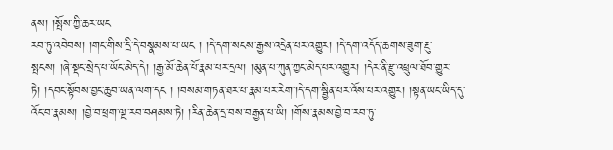ནས། །སྤོས་ཀྱི་ཆར་ཡང
རབ་ཏུ་འབེབས། །གང་གིས་དྲི་དེ་བསྣམས་པ་ཡང ། །དེ་དག་སངས་རྒྱས་འདྲེན་པར་འགྱུར། །དེ་དག་འདོད་ཆགས་ཟུག་རྔུ་སྤངས། །ཞེ་སྡང་སྲེད་པ་ཡོང་མེད་དེ། །རྒྱ་མོ་ཆེན་པོ་རྣམ་པར་དྲལ། །མུན་པ་ཀུན་ཀྱང་མེད་པར་འགྱུར། །དེར་ནི་རྫུ་འཕྲུལ་ཐོབ་གྱུར་ཏེ། །དབང་སྟོབས་བྱང་ཆུབ་ཡན་ལག་དང ། །བསམ་གཏན་ཐར་པ་རྣམ་པར་རེག་།དེ་དག་སྦྱིན་པར་འོས་པར་འགྱུར། །སྟན་ཡང་ཡིད་དུ་འོང་བ་རྣམས། །བྱེ་བ་ཕྲག་ལྔ་རབ་བཤམས་ཏེ། །རིན་ཆེན་དྲ་བས་བརྒྱན་པ་ཡི། །གོས་རྣམས་བྱེ་བ་རབ་ཏུ་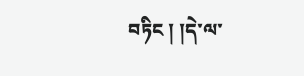བཏིང ། །དེ་ལ་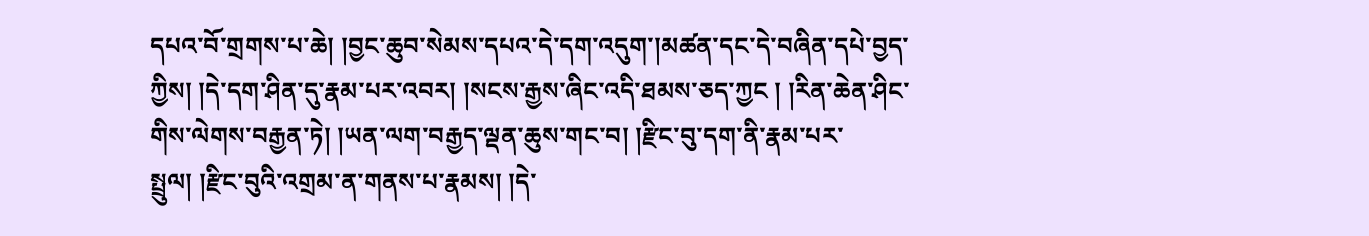དཔའ་བོ་གྲགས་པ་ཆེ། །བྱང་ཆུབ་སེམས་དཔའ་དེ་དག་འདུག་།མཚན་དང་དེ་བཞིན་དཔེ་བྱད་ཀྱིས། །དེ་དག་ཤིན་དུ་རྣམ་པར་འབར། །སངས་རྒྱས་ཞིང་འདི་ཐམས་ཅད་ཀྱང ། །རིན་ཆེན་ཤིང་གིས་ལེགས་བརྒྱན་ཏེ། །ཡན་ལག་བརྒྱད་ལྡན་ཆུས་གང་བ། །རྫིང་བུ་དག་ནི་རྣམ་པར་སྤྲུལ། །རྫིང་བུའི་འགྲམ་ན་གནས་པ་རྣམས། །དེ་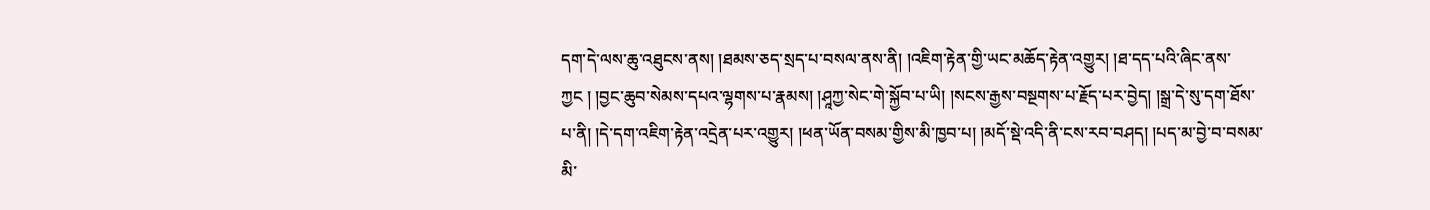དག་དེ་ལས་ཆུ་འཐུངས་ནས། །ཐམས་ཅད་སྲད་པ་བསལ་ནས་ནི། །འཇིག་རྟེན་གྱི་ཡང་མཆོད་རྟེན་འགྱུར། །ཐ་དད་པའི་ཞིང་ནས་ཀྱང ། །བྱང་ཆུབ་སེམས་དཔའ་ལྷགས་པ་རྣམས། །ཤཱཀྱ་སེང་གེ་སྐྱོབ་པ་ཡི། །སངས་རྒྱས་བསྔགས་པ་རྗོད་པར་བྱེད། །སྒྲ་དེ་སུ་དག་ཐོས་པ་ནི། །དེ་དག་འཇིག་རྟེན་འདྲེན་པར་འགྱུར། །ཕན་ཡོན་བསམ་གྱིས་མི་ཁྱབ་པ། །མདོ་སྡེ་འདི་ནི་ངས་རབ་བཤད། །པད་མ་བྱེ་བ་བསམ་མི་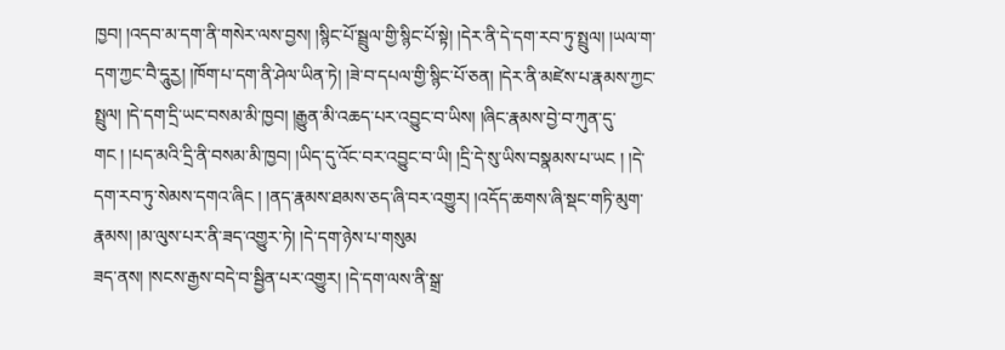ཁྱབ། །འདབ་མ་དག་ནི་གསེར་ལས་བྱས། །སྙིང་པོ་སྦྲུལ་གྱི་སྙིང་པོ་སྟེ། །དེར་ནི་དེ་དག་རབ་ཏུ་སྤྲུལ། །ཡལ་ག་དག་ཀྱང་བཻ་དཱུརྱ། །ཁོག་པ་དག་ནི་ཤེལ་ཡིན་ཏེ། །ཟེ་བ་དཔལ་གྱི་སྙིང་པོ་ཅན། །དེར་ནི་མཛེས་པ་རྣམས་ཀྱང་སྤྲུལ། །དེ་དག་དྲི་ཡང་བསམ་མི་ཁྱབ། །རྒྱུན་མི་འཆད་པར་འབྱུང་བ་ཡིས། །ཞིང་རྣམས་བྱེ་བ་ཀུན་དུ་གང ། །པད་མའི་དྲི་ནི་བསམ་མི་ཁྱབ། །ཡིད་དུ་འོང་བར་འབྱུང་བ་ཡི། །དྲི་དེ་སུ་ཡིས་བསྣམས་པ་ཡང ། །དེ་དག་རབ་ཏུ་སེམས་དགའ་ཞིང ། །ནད་རྣམས་ཐམས་ཅད་ཞི་བར་འགྱུར། །འདོད་ཆགས་ཞི་སྡང་གཏི་མུག་རྣམས། །མ་ལུས་པར་ནི་ཟད་འགྱུར་ཏེ། །དེ་དག་ཉེས་པ་གསུམ
ཟད་ནས། །སངས་རྒྱས་བདེ་བ་སྦྱིན་པར་འགྱུར། །དེ་དག་ལས་ནི་སྒྲ་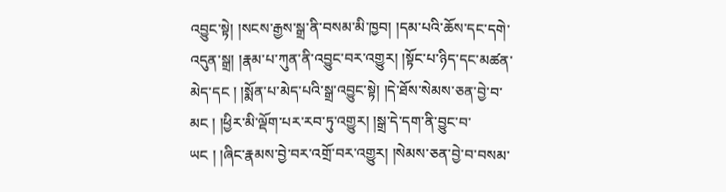འབྱུང་སྟེ། །སངས་རྒྱས་སྒྲ་ནི་བསམ་མི་ཁྱབ། །དམ་པའི་ཆོས་དང་དགེ་འདུན་སྒྲ། །རྣམ་པ་ཀུན་ནི་འབྱུང་བར་འགྱུར། །སྟོང་པ་ཉིད་དང་མཚན་མེད་དང ། །སྨོན་པ་མེད་པའི་སྒྲ་འབྱུང་སྟེ། །དེ་ཐོས་སེམས་ཅན་བྱེ་བ་མང ། །ཕྱིར་མི་ལྡོག་པར་རབ་ཏུ་འགྱུར། །སྒྲ་དེ་དག་ནི་བྱུང་བ་ཡང ། །ཞིང་རྣམས་བྱེ་བར་འགྲོ་བར་འགྱུར། །སེམས་ཅན་བྱེ་བ་བསམ་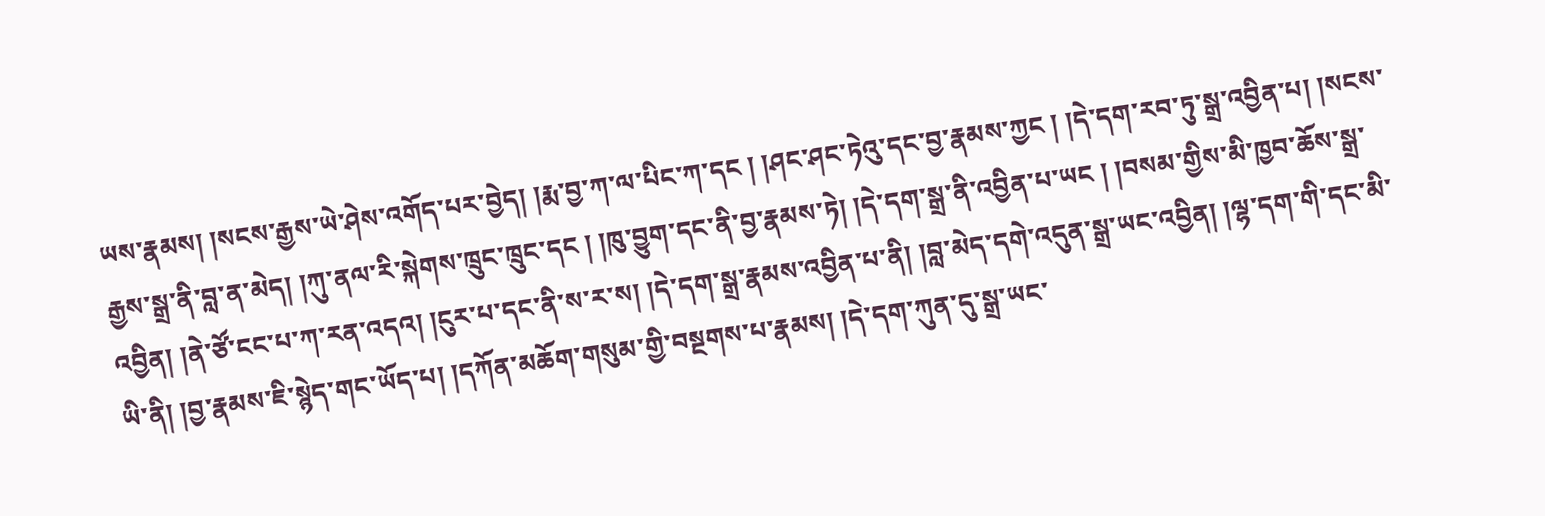ཡས་རྣམས། །སངས་རྒྱས་ཡེ་ཤེས་འགོད་པར་བྱེད། །རྨ་བྱ་ཀ་ལ་པིང་ཀ་དང ། །ཤང་ཤང་ཏེའུ་དང་བྱ་རྣམས་ཀྱང ། །དེ་དག་རབ་ཏུ་སྒྲ་འབྱིན་པ། །སངས་རྒྱས་སྒྲ་ནི་བླ་ན་མེད། །ཀུ་ནལ་རི་སྐེགས་ཁྲུང་ཁྲུང་དང ། །ཁུ་བྱུག་དང་ནི་བྱ་རྣམས་ཏེ། །དེ་དག་སྒྲ་ནི་འབྱིན་པ་ཡང ། །བསམ་གྱིས་མི་ཁྱབ་ཆོས་སྒྲ་འབྱིན། །ནེ་ཙོ་ངང་པ་ཀ་རན་འདའ། །ངུར་པ་དང་ནི་ས་ར་ས། །དེ་དག་སྒྲ་རྣམས་འབྱིན་པ་ནི། །བླ་མེད་དགེ་འདུན་སྒྲ་ཡང་འབྱིན། །ལྷ་དག་གི་དང་མི་ཡི་ནི། །བྱ་རྣམས་ཇི་སྙེད་གང་ཡོད་པ། །དཀོན་མཆོག་གསུམ་གྱི་བསྔགས་པ་རྣམས། །དེ་དག་ཀུན་དུ་སྒྲ་ཡང་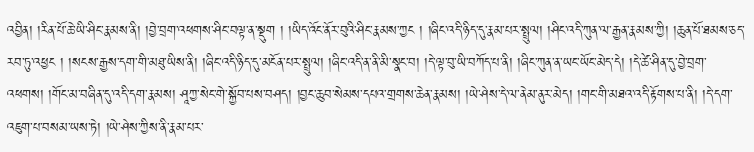འབྱིན། །རིན་པོ་ཆེ་ཡི་ཤིང་རྣམས་ནི། །བྱེ་བྲག་འཕགས་ཤིང་བལྟ་ན་སྡུག ། །ཡིད་འོང་ནོར་བུའི་ཤིང་རྣམས་ཀྱང ། །ཞིང་འདི་ཉིད་དུ་རྣམ་པར་སྤྲུལ། །ཤིང་འདི་ཀུན་ལ་རྒྱན་རྣམས་ཀྱི། །ཆུན་པོ་ཐམས་ཅད་རབ་ཏུ་འཕྱང ། །སངས་རྒྱས་དག་གི་མཐུ་ཡིས་ནི། །ཞིང་འདི་ཉིད་དུ་མངོན་པར་སྤྲུལ། །ཞིང་འདི་ན་ནི་མི་སྣང་བ། །དེ་ལྟ་བུ་ཡི་བཀོད་པ་ནི། །ཞིང་ཀུན་ན་ཡང་ཡོང་མེད་དེ། །དེ་ཚེ་ཤིན་དུ་བྱེ་བྲག་འཕགས། །གོང་མ་བཞིན་དུ་འདི་དག་རྣམས། ཤཱཀྱ་སེང་གེ་སྐྱོབ་པས་བཤད། །བྱང་ཆུབ་སེམས་དཔའ་གྲགས་ཆེན་རྣམས། །ཡེ་ཤེས་དེ་ལ་ནེམ་ནུར་མེད། །གང་གི་མཐའ་འདི་རྟོགས་པ་ནི། །དེ་དག་འཇུག་པ་བསམ་ཡས་ཏེ། །ཡེ་ཤེས་ཀྱིས་ནི་རྣམ་པར་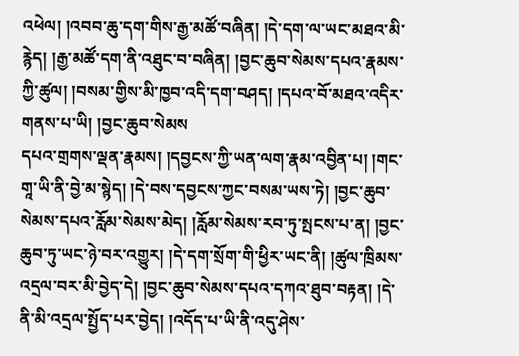འཕེལ། །འབབ་ཆུ་དག་གིས་རྒྱ་མཚོ་བཞིན། །དེ་དག་ལ་ཡང་མཐའ་མི་རྙེད། །རྒྱ་མཚོ་དག་ནི་འཐུང་བ་བཞིན། །བྱང་ཆུབ་སེམས་དཔའ་རྣམས་ཀྱི་ཚུལ། །བསམ་གྱིས་མི་ཁྱབ་འདི་དག་བཤད། །དཔའ་བོ་མཐའ་འདིར་གནས་པ་ཡི། །བྱང་ཆུབ་སེམས
དཔའ་གྲགས་ལྡན་རྣམས། །དབྱངས་ཀྱི་ཡན་ལག་རྣམ་འབྱིན་པ། །གང་གཱ་ཡི་ནི་བྱེ་མ་སྙེད། །དེ་བས་དབྱངས་ཀྱང་བསམ་ཡས་ཏེ། །བྱང་ཆུབ་སེམས་དཔའ་རློམ་སེམས་མེད། །རློམ་སེམས་རབ་ཏུ་སྤངས་པ་ན། །བྱང་ཆུབ་ཏུ་ཡང་ཉེ་བར་འགྱུར། །དེ་དག་སྲོག་གི་ཕྱིར་ཡང་ནི། །ཚུལ་ཁྲིམས་འདྲལ་བར་མི་བྱེད་དེ། །བྱང་ཆུབ་སེམས་དཔའ་དཀའ་ཐུབ་བརྟན། །དེ་ནི་མི་འདྲལ་སྤྱོད་པར་བྱེད། །འདོད་པ་ཡི་ནི་འདུ་ཤེས་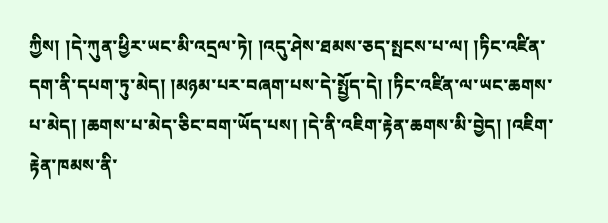ཀྱིས། །དེ་ཀུན་ཕྱིར་ཡང་མི་འདྲལ་ཏེ། །འདུ་ཤེས་ཐམས་ཅད་སྤངས་པ་ལ། །ཏིང་འཛིན་དག་ནི་དཔག་ཏུ་མེད། །མཉམ་པར་བཞག་པས་དེ་སྤྱོད་དེ། །ཏིང་འཛིན་ལ་ཡང་ཆགས་པ་མེད། །ཆགས་པ་མེད་ཅིང་བག་ཡོད་པས། །དེ་ནི་འཇིག་རྟེན་ཆགས་མི་བྱེད། །འཇིག་རྟེན་ཁམས་ནི་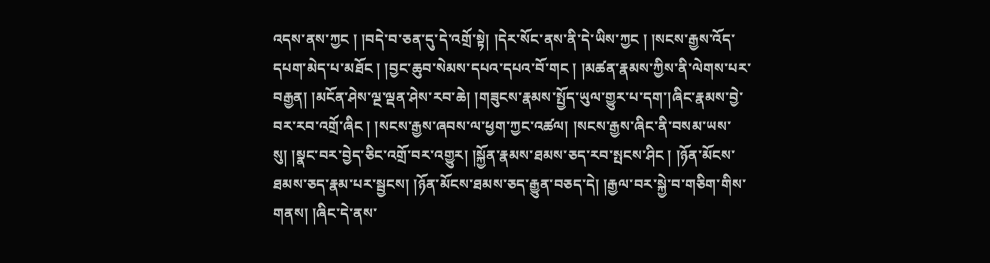འདས་ནས་ཀྱང ། །བདེ་བ་ཅན་དུ་དེ་འགྲོ་སྟེ། །དེར་སོང་ནས་ནི་དེ་ཡིས་ཀྱང ། །སངས་རྒྱས་འོད་དཔག་མེད་པ་མཐོང ། །བྱང་ཆུབ་སེམས་དཔའ་དཔའ་བོ་གང ། །མཚན་རྣམས་ཀྱིས་ནི་ལེགས་པར་བརྒྱན། །མངོན་ཤེས་ལྔ་ལྡན་ཤེས་རབ་ཆེ། །གཟུངས་རྣམས་སྤྱོད་ཡུལ་གྱུར་པ་དག་།ཞིང་རྣམས་བྱེ་བར་རབ་འགྲོ་ཞིང ། །སངས་རྒྱས་ཞབས་ལ་ཕྱག་ཀྱང་འཚལ། །སངས་རྒྱས་ཞིང་ནི་བསམ་ཡས་སུ། །སྣང་བར་བྱེད་ཅིང་འགྲོ་བར་འགྱུར། །སྐྱོན་རྣམས་ཐམས་ཅད་རབ་སྤངས་ཤིང ། །ཉོན་མོངས་ཐམས་ཅད་རྣམ་པར་སྦྱངས། །ཉོན་མོངས་ཐམས་ཅད་རྒྱུན་བཅད་དེ། །རྒྱལ་བར་སྐྱེ་བ་གཅིག་གིས་གནས། །ཞིང་དེ་ནས་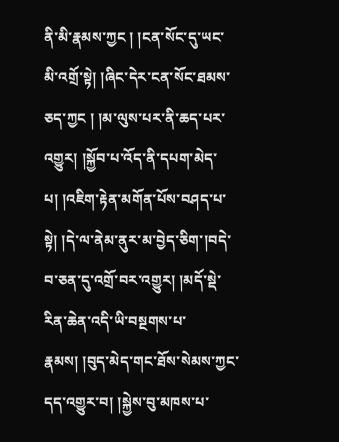ནི་མི་རྣམས་ཀྱང ། །ངན་སོང་དུ་ཡང་མི་འགྲོ་སྟེ། །ཞིང་དེར་ངན་སོང་ཐམས་ཅད་ཀྱང ། །མ་ལུས་པར་ནི་ཆད་པར་འགྱུར། །སྐྱོབ་པ་འོད་ནི་དཔག་མེད་པ། །འཇིག་རྟེན་མགོན་པོས་བཤད་པ་སྟེ། །དེ་ལ་ནེམ་ནུར་མ་བྱེད་ཅིག་།བདེ་བ་ཅན་དུ་འགྲོ་བར་འགྱུར། །མདོ་སྡེ་རིན་ཆེན་འདི་ཡི་བསྔགས་པ་རྣམས། །བུད་མེད་གང་ཐོས་སེམས་ཀྱང་དད་འགྱུར་བ། །སྐྱེས་བུ་མཁས་པ་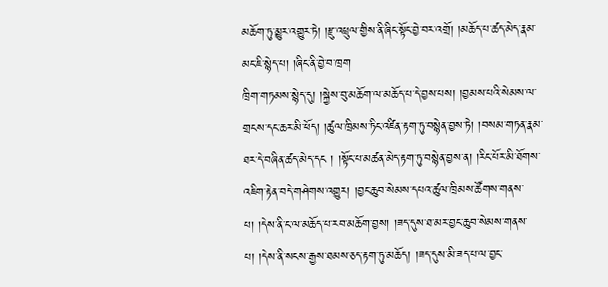མཆོག་ཏུ་མྱུར་འགྱུར་ཏེ། །རྫུ་འཕྲུལ་གྱིས་ནི་ཞིང་སྟོང་བྱེ་བར་འགྲོ། །མཆོད་པ་ཚད་མེད་རྣམ་མང་ཇི་སྙེད་པ། །ཞིང་ནི་བྱེ་བ་ཁྲག
ཁྲིག་གཏམས་སྙེད་དུ། །སྐྱེས་བུ་མཆོག་ལ་མཆོད་པ་དེ་བྱས་པས། །བྱམས་པའི་སེམས་ལ་གྲངས་དང་ཆར་མི་ཕོད། །ཚུལ་ཁྲིམས་ཏིང་འཛིན་རྟག་ཏུ་བསྙེན་བྱས་ཏེ། །བསམ་གཏན་རྣམ་ཐར་དེ་བཞིན་ཚད་མེད་དང ། །སྟོང་པ་མཚན་མེད་རྟག་ཏུ་བསྙེན་བྱས་ན། །རིང་པོར་མི་ཐོགས་འཇིག་རྟེན་བདེ་གཤེགས་འགྱུར། །བྱང་ཆུབ་སེམས་དཔའ་ཚུལ་ཁྲིམས་ཚོགས་གནས་པ། །དེས་ནི་ང་ལ་མཆོད་པ་རབ་མཆོག་བྱས། །ཟད་དུས་ཐ་མར་བྱང་ཆུབ་སེམས་གནས་པ། །དེས་ནི་སངས་རྒྱས་ཐམས་ཅད་རྟག་ཏུ་མཆོད། །ཟད་དུས་མི་ཟད་པ་ལ་བྱང་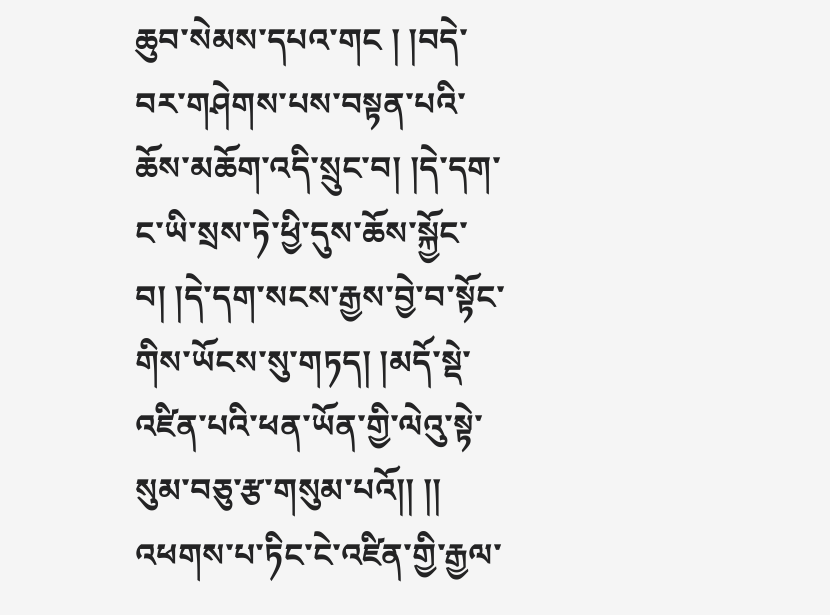ཆུབ་སེམས་དཔའ་གང ། །བདེ་བར་གཤེགས་པས་བསྟན་པའི་ཆོས་མཆོག་འདི་སྲུང་བ། །དེ་དག་ང་ཡི་སྲས་ཏེ་ཕྱི་དུས་ཆོས་སྐྱོང་བ། །དེ་དག་སངས་རྒྱས་བྱེ་བ་སྟོང་གིས་ཡོངས་སུ་གཏད། །མདོ་སྡེ་འཛིན་པའི་ཕན་ཡོན་གྱི་ལེའུ་སྟེ་སུམ་བཅུ་རྩ་གསུམ་པའོ།། །། འཕགས་པ་ཏིང་ངེ་འཛིན་གྱི་རྒྱལ་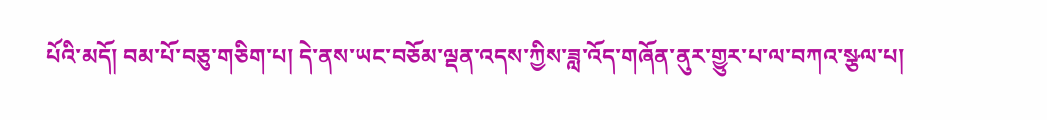པོའི་མདོ། བམ་པོ་བཅུ་གཅིག་པ། དེ་ནས་ཡང་བཅོམ་ལྡན་འདས་ཀྱིས་ཟླ་འོད་གཞོན་ནུར་གྱུར་པ་ལ་བཀའ་སྩལ་པ།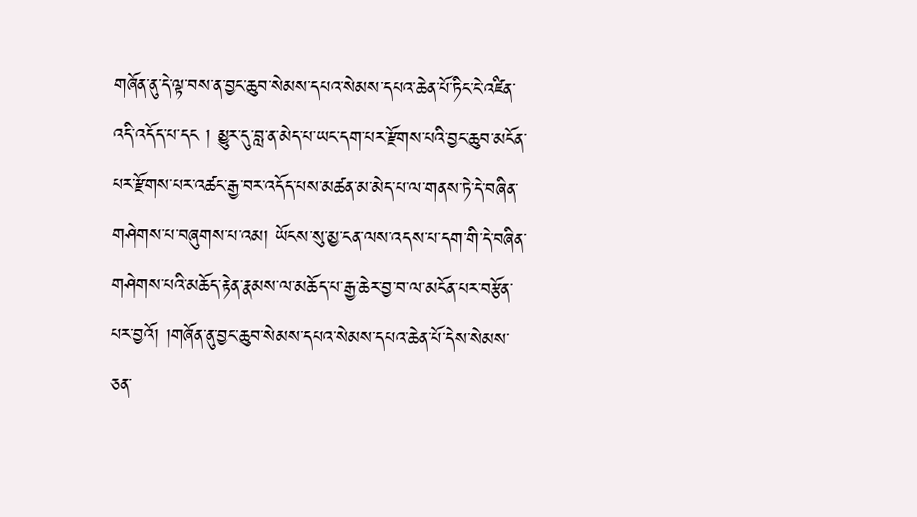གཞོན་ནུ་དེ་ལྟ་བས་ན་བྱང་ཆུབ་སེམས་དཔའ་སེམས་དཔའ་ཆེན་པོ་ཏིང་ངེ་འཛིན་འདི་འདོད་པ་དང ། མྱུར་དུ་བླ་ན་མེད་པ་ཡང་དག་པར་རྫོགས་པའི་བྱང་ཆུབ་མངོན་པར་རྫོགས་པར་འཚང་རྒྱ་བར་འདོད་པས་མཚན་མ་མེད་པ་ལ་གནས་ཏེ་དེ་བཞིན་གཤེགས་པ་བཞུགས་པ་འམ། ཡོངས་སུ་མྱ་ངན་ལས་འདས་པ་དག་གི་དེ་བཞིན་གཤེགས་པའི་མཆོད་རྟེན་རྣམས་ལ་མཆོད་པ་རྒྱ་ཆེར་བྱ་བ་ལ་མངོན་པར་བརྩོན་པར་བྱའོ། །གཞོན་ནུ་བྱང་ཆུབ་སེམས་དཔའ་སེམས་དཔའ་ཆེན་པོ་དེས་སེམས་ཅན་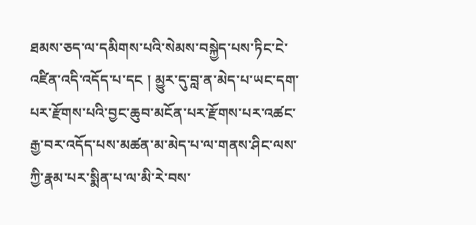ཐམས་ཅད་ལ་དམིགས་པའི་སེམས་བསྐྱེད་པས་ཏིང་ངེ་འཛིན་འདི་འདོད་པ་དང ། མྱུར་དུ་བླ་ན་མེད་པ་ཡང་དག་པར་རྫོགས་པའི་བྱང་ཆུབ་མངོན་པར་རྫོགས་པར་འཚང་རྒྱ་བར་འདོད་པས་མཚན་མ་མེད་པ་ལ་གནས་ཤིང་ལས་ཀྱི་རྣམ་པར་སྨིན་པ་ལ་མི་རེ་བས་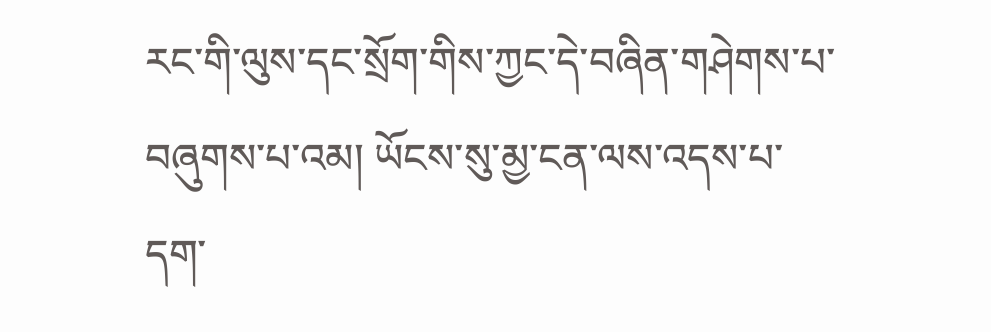རང་གི་ལུས་དང་སྲོག་གིས་ཀྱང་དེ་བཞིན་གཤེགས་པ་བཞུགས་པ་འམ། ཡོངས་སུ་མྱ་ངན་ལས་འདས་པ་དག་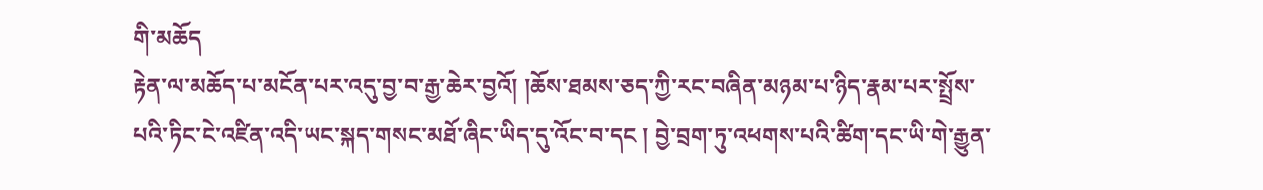གི་མཆོད
རྟེན་ལ་མཆོད་པ་མངོན་པར་འདུ་བྱ་བ་རྒྱ་ཆེར་བྱའོ། །ཆོས་ཐམས་ཅད་ཀྱི་རང་བཞིན་མཉམ་པ་ཉིད་རྣམ་པར་སྤྲོས་པའི་ཏིང་ངེ་འཛིན་འདི་ཡང་སྐད་གསང་མཐོ་ཞིང་ཡིད་དུ་འོང་བ་དང ། བྱེ་བྲག་ཏུ་འཕགས་པའི་ཚིག་དང་ཡི་གེ་རྒྱུན་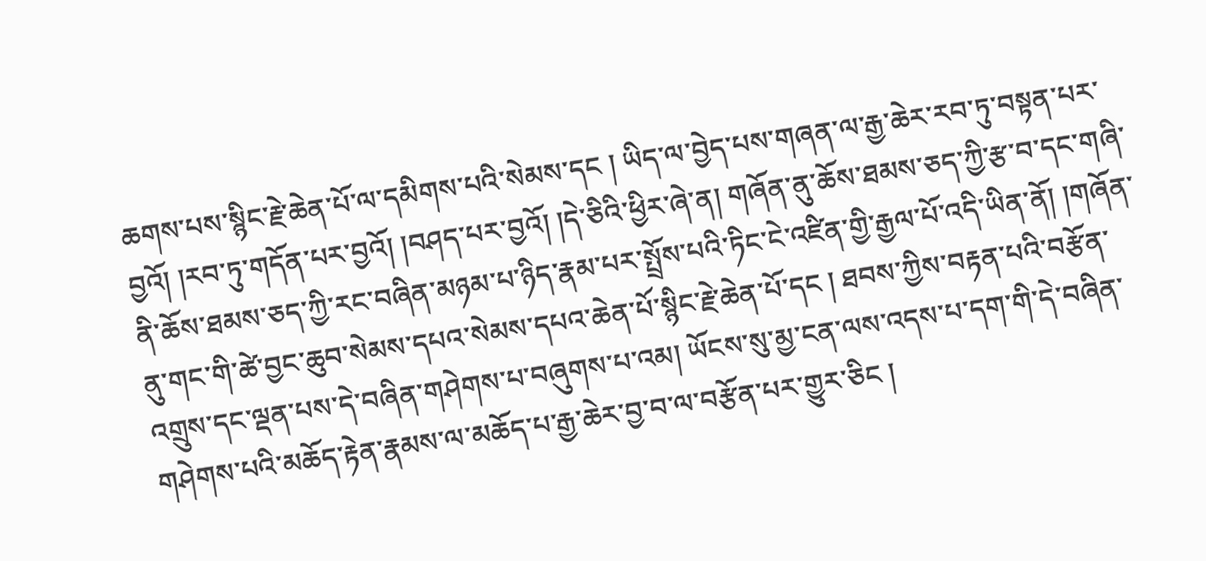ཆགས་པས་སྙིང་རྗེ་ཆེན་པོ་ལ་དམིགས་པའི་སེམས་དང ། ཡིད་ལ་བྱེད་པས་གཞན་ལ་རྒྱ་ཆེར་རབ་ཏུ་བསྟན་པར་བྱའོ། །རབ་ཏུ་གདོན་པར་བྱའོ། །བཤད་པར་བྱའོ། །དེ་ཅིའི་ཕྱིར་ཞེ་ན། གཞོན་ནུ་ཆོས་ཐམས་ཅད་ཀྱི་རྩ་བ་དང་གཞི་ནི་ཆོས་ཐམས་ཅད་ཀྱི་རང་བཞིན་མཉམ་པ་ཉིད་རྣམ་པར་སྤྲོས་པའི་ཏིང་ངེ་འཛིན་གྱི་རྒྱལ་པོ་འདི་ཡིན་ནོ། །གཞོན་ནུ་གང་གི་ཚེ་བྱང་ཆུབ་སེམས་དཔའ་སེམས་དཔའ་ཆེན་པོ་སྙིང་རྗེ་ཆེན་པོ་དང ། ཐབས་ཀྱིས་བརྟན་པའི་བརྩོན་འགྲུས་དང་ལྡན་པས་དེ་བཞིན་གཤེགས་པ་བཞུགས་པ་འམ། ཡོངས་སུ་མྱ་ངན་ལས་འདས་པ་དག་གི་དེ་བཞིན་གཤེགས་པའི་མཆོད་རྟེན་རྣམས་ལ་མཆོད་པ་རྒྱ་ཆེར་བྱ་བ་ལ་བརྩོན་པར་གྱུར་ཅིང །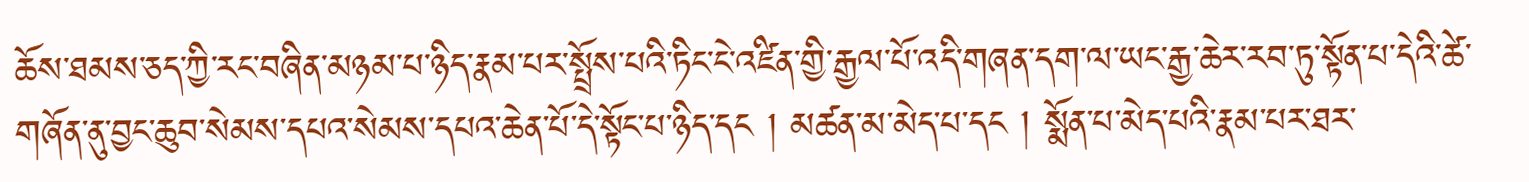ཆོས་ཐམས་ཅད་ཀྱི་རང་བཞིན་མཉམ་པ་ཉིད་རྣམ་པར་སྤྲོས་པའི་ཏིང་ངེ་འཛིན་གྱི་རྒྱལ་པོ་འདི་གཞན་དག་ལ་ཡང་རྒྱ་ཆེར་རབ་ཏུ་སྟོན་པ་དེའི་ཚེ་གཞོན་ནུ་བྱང་ཆུབ་སེམས་དཔའ་སེམས་དཔའ་ཆེན་པོ་དེ་སྟོང་པ་ཉིད་དང ། མཚན་མ་མེད་པ་དང ། སྨོན་པ་མེད་པའི་རྣམ་པར་ཐར་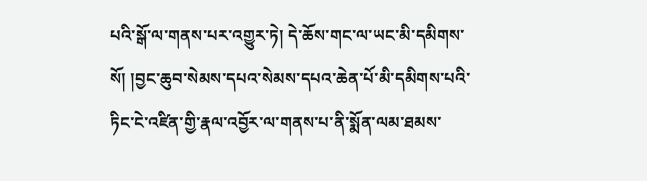པའི་སྒོ་ལ་གནས་པར་འགྱུར་ཏེ། དེ་ཆོས་གང་ལ་ཡང་མི་དམིགས་སོ། །བྱང་ཆུབ་སེམས་དཔའ་སེམས་དཔའ་ཆེན་པོ་མི་དམིགས་པའི་ཏིང་ངེ་འཛིན་གྱི་རྣལ་འབྱོར་ལ་གནས་པ་ནི་སྨོན་ལམ་ཐམས་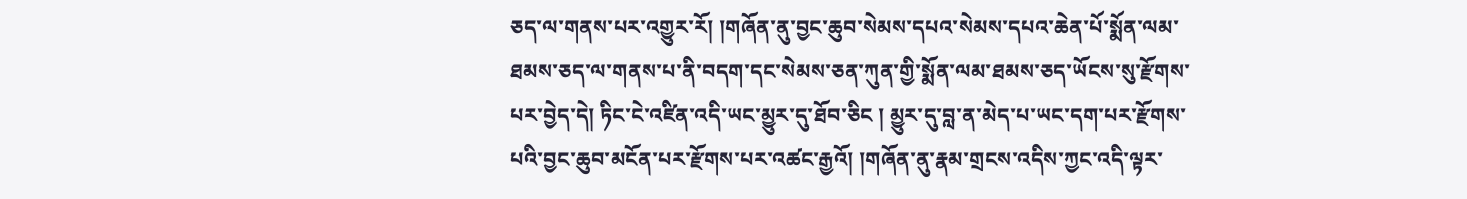ཅད་ལ་གནས་པར་འགྱུར་རོ། །གཞོན་ནུ་བྱང་ཆུབ་སེམས་དཔའ་སེམས་དཔའ་ཆེན་པོ་སྨོན་ལམ་ཐམས་ཅད་ལ་གནས་པ་ནི་བདག་དང་སེམས་ཅན་ཀུན་གྱི་སྨོན་ལམ་ཐམས་ཅད་ཡོངས་སུ་རྫོགས་པར་བྱེད་དེ། ཏིང་ངེ་འཛིན་འདི་ཡང་མྱུར་དུ་ཐོབ་ཅིང ། མྱུར་དུ་བླ་ན་མེད་པ་ཡང་དག་པར་རྫོགས་པའི་བྱང་ཆུབ་མངོན་པར་རྫོགས་པར་འཚང་རྒྱའོ། །གཞོན་ནུ་རྣམ་གྲངས་འདིས་ཀྱང་འདི་ལྟར་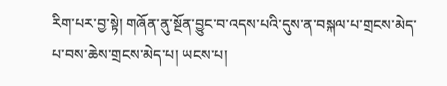རིག་པར་བྱ་སྟེ། གཞོན་ནུ་སྔོན་བྱུང་བ་འདས་པའི་དུས་ན་བསྐལ་པ་གྲངས་མེད་པ་བས་ཆེས་གྲངས་མེད་པ། ཡངས་པ།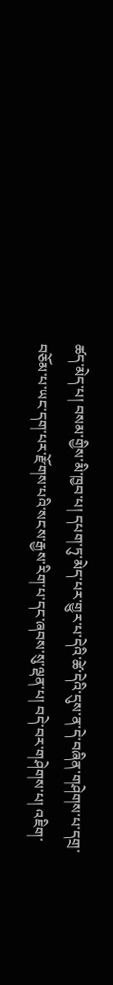ཚད་མེད་པ། བསམ་གྱིས་མི་ཁྱབ་པ། དཔག་ཏུ་མེད་པར་གྱུར་པ་དེའི་ཚེ་དེའི་དུས་ན་དེ་བཞིན་གཤེགས་པ་དགྲ་བཅོམ་པ་ཡང་དག་པར་རྫོགས་པའི་སངས་རྒྱས་རིག་པ་དང་ཞབས་སུ་ལྡན་པ། བདེ་བར་གཤེགས་པ། འཇིག་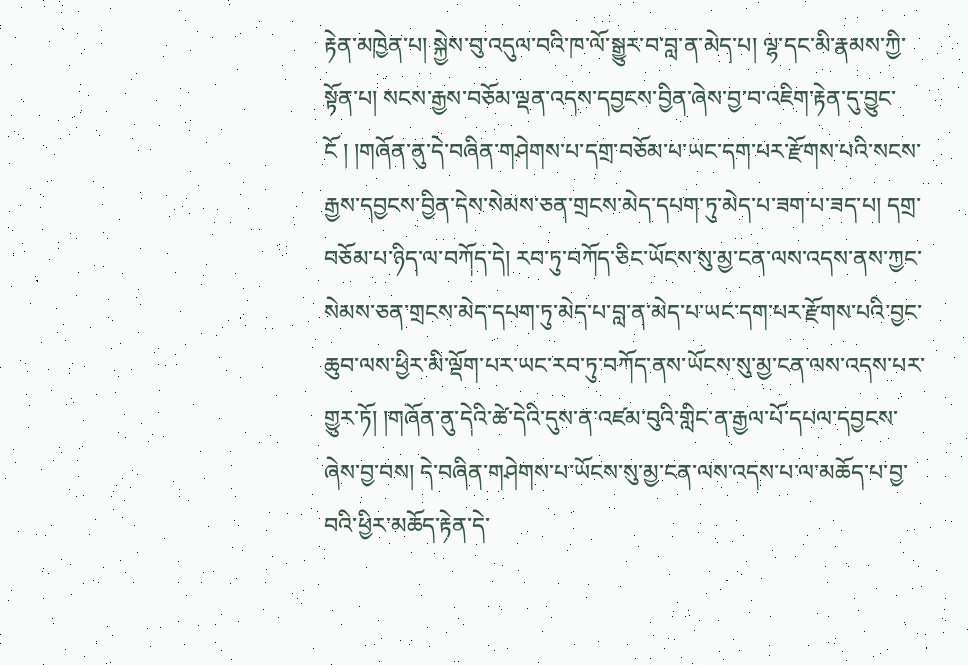རྟེན་མཁྱེན་པ། སྐྱེས་བུ་འདུལ་བའི་ཁ་ལོ་སྒྱུར་བ་བླ་ན་མེད་པ། ལྷ་དང་མི་རྣམས་ཀྱི་སྟོན་པ། སངས་རྒྱས་བཅོམ་ལྡན་འདས་དབྱངས་བྱིན་ཞེས་བྱ་བ་འཇིག་རྟེན་དུ་བྱུང་ངོ ། །གཞོན་ནུ་དེ་བཞིན་གཤེགས་པ་དགྲ་བཅོམ་པ་ཡང་དག་པར་རྫོགས་པའི་སངས་རྒྱས་དབྱངས་བྱིན་དེས་སེམས་ཅན་གྲངས་མེད་དཔག་ཏུ་མེད་པ་ཟག་པ་ཟད་པ། དགྲ་བཅོམ་པ་ཉིད་ལ་བཀོད་དེ། རབ་ཏུ་བཀོད་ཅིང་ཡོངས་སུ་མྱ་ངན་ལས་འདས་ནས་ཀྱང་སེམས་ཅན་གྲངས་མེད་དཔག་ཏུ་མེད་པ་བླ་ན་མེད་པ་ཡང་དག་པར་རྫོགས་པའི་བྱང་ཆུབ་ལས་ཕྱིར་མི་ལྡོག་པར་ཡང་རབ་ཏུ་བཀོད་ནས་ཡོངས་སུ་མྱ་ངན་ལས་འདས་པར་གྱུར་ཏོ། །གཞོན་ནུ་དེའི་ཚེ་དེའི་དུས་ན་འཛམ་བུའི་གླིང་ན་རྒྱལ་པོ་དཔལ་དབྱངས་ཞེས་བྱ་བས། དེ་བཞིན་གཤེགས་པ་ཡོངས་སུ་མྱ་ངན་ལས་འདས་པ་ལ་མཆོད་པ་བྱ་བའི་ཕྱིར་མཆོད་རྟེན་དེ་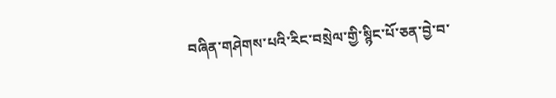བཞིན་གཤེགས་པའི་རིང་བསྲེལ་གྱི་སྙིང་པོ་ཅན་བྱེ་བ་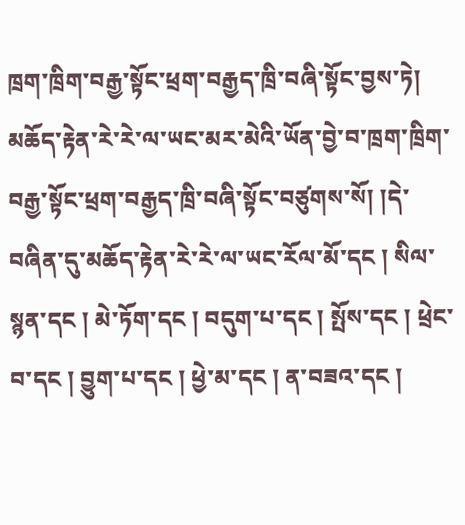ཁྲག་ཁྲིག་བརྒྱ་སྟོང་ཕྲག་བརྒྱད་ཁྲི་བཞི་སྟོང་བྱས་ཏེ། མཆོད་རྟེན་རེ་རེ་ལ་ཡང་མར་མེའི་ཡོན་བྱེ་བ་ཁྲག་ཁྲིག་བརྒྱ་སྟོང་ཕྲག་བརྒྱད་ཁྲི་བཞི་སྟོང་བཙུགས་སོ། །དེ་བཞིན་དུ་མཆོད་རྟེན་རེ་རེ་ལ་ཡང་རོལ་མོ་དང ། སིལ་སྙན་དང ། མེ་ཏོག་དང ། བདུག་པ་དང ། སྤོས་དང ། ཕྲེང་བ་དང ། བྱུག་པ་དང ། ཕྱེ་མ་དང ། ན་བཟའ་དང །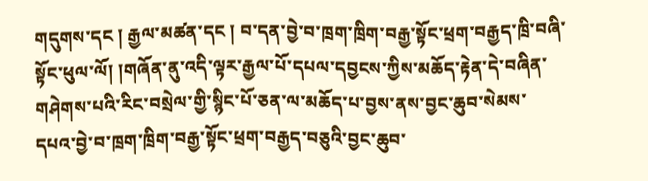གདུགས་དང ། རྒྱལ་མཚན་དང ། བ་དན་བྱེ་བ་ཁྲག་ཁྲིག་བརྒྱ་སྟོང་ཕྲག་བརྒྱད་ཁྲི་བཞི་སྟོང་ཕུལ་ལོ། །གཞོན་ནུ་འདི་ལྟར་རྒྱལ་པོ་དཔལ་དབྱངས་ཀྱིས་མཆོད་རྟེན་དེ་བཞིན་གཤེགས་པའི་རིང་བསྲེལ་གྱི་སྙིང་པོ་ཅན་ལ་མཆོད་པ་བྱས་ནས་བྱང་ཆུབ་སེམས་དཔའ་བྱེ་བ་ཁྲག་ཁྲིག་བརྒྱ་སྟོང་ཕྲག་བརྒྱད་བཅུའི་བྱང་ཆུབ་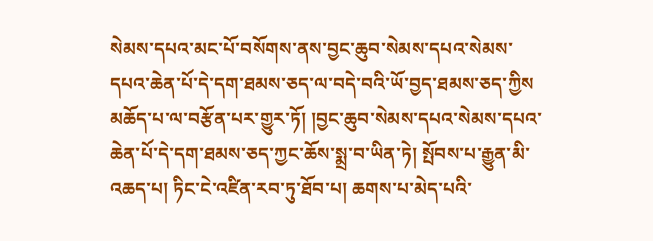སེམས་དཔའ་མང་པོ་བསོགས་ནས་བྱང་ཆུབ་སེམས་དཔའ་སེམས་དཔའ་ཆེན་པོ་དེ་དག་ཐམས་ཅད་ལ་བདེ་བའི་ཡོ་བྱད་ཐམས་ཅད་ཀྱིས
མཆོད་པ་ལ་བརྩོན་པར་གྱུར་ཏོ། །བྱང་ཆུབ་སེམས་དཔའ་སེམས་དཔའ་ཆེན་པོ་དེ་དག་ཐམས་ཅད་ཀྱང་ཆོས་སྨྲ་བ་ཡིན་ཏེ། སྤོབས་པ་རྒྱུན་མི་འཆད་པ། ཏིང་ངེ་འཛིན་རབ་ཏུ་ཐོབ་པ། ཆགས་པ་མེད་པའི་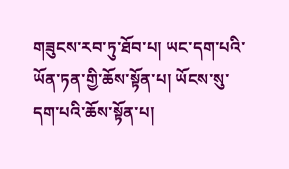གཟུངས་རབ་ཏུ་ཐོབ་པ། ཡང་དག་པའི་ཡོན་ཏན་གྱི་ཆོས་སྟོན་པ། ཡོངས་སུ་དག་པའི་ཆོས་སྟོན་པ།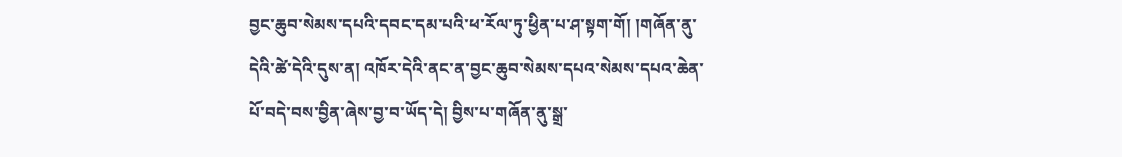བྱང་ཆུབ་སེམས་དཔའི་དབང་དམ་པའི་ཕ་རོལ་ཏུ་ཕྱིན་པ་ཤ་སྟག་གོ། །གཞོན་ནུ་དེའི་ཚེ་དེའི་དུས་ན། འཁོར་དེའི་ནང་ན་བྱང་ཆུབ་སེམས་དཔའ་སེམས་དཔའ་ཆེན་པོ་བདེ་བས་བྱིན་ཞེས་བྱ་བ་ཡོད་དེ། བྱིས་པ་གཞོན་ནུ་སྒྲ་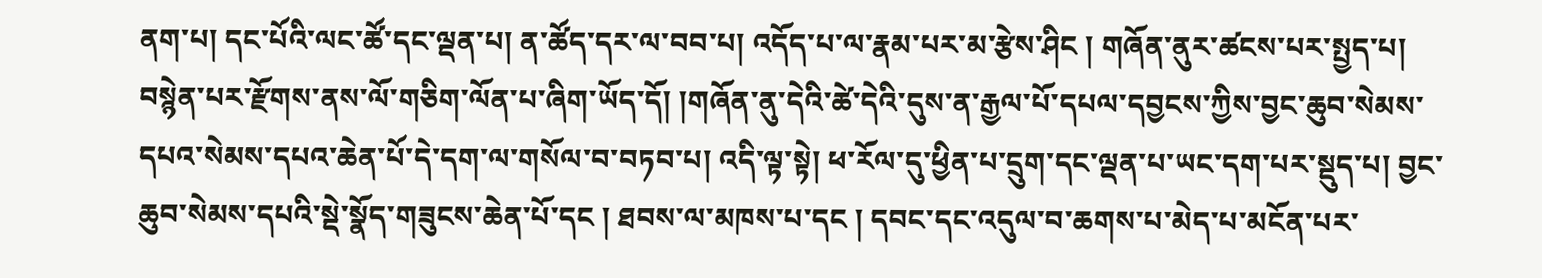ནག་པ། དང་པོའི་ལང་ཚོ་དང་ལྡན་པ། ན་ཚོད་དར་ལ་བབ་པ། འདོད་པ་ལ་རྣམ་པར་མ་རྩེས་ཤིང ། གཞོན་ནུར་ཚངས་པར་སྤྱད་པ། བསྙེན་པར་རྫོགས་ནས་ལོ་གཅིག་ལོན་པ་ཞིག་ཡོད་དོ། །གཞོན་ནུ་དེའི་ཚེ་དེའི་དུས་ན་རྒྱལ་པོ་དཔལ་དབྱངས་ཀྱིས་བྱང་ཆུབ་སེམས་དཔའ་སེམས་དཔའ་ཆེན་པོ་དེ་དག་ལ་གསོལ་བ་བཏབ་པ། འདི་ལྟ་སྟེ། ཕ་རོལ་དུ་ཕྱིན་པ་དྲུག་དང་ལྡན་པ་ཡང་དག་པར་སྡུད་པ། བྱང་ཆུབ་སེམས་དཔའི་སྡེ་སྣོད་གཟུངས་ཆེན་པོ་དང ། ཐབས་ལ་མཁས་པ་དང ། དབང་དང་འདུལ་བ་ཆགས་པ་མེད་པ་མངོན་པར་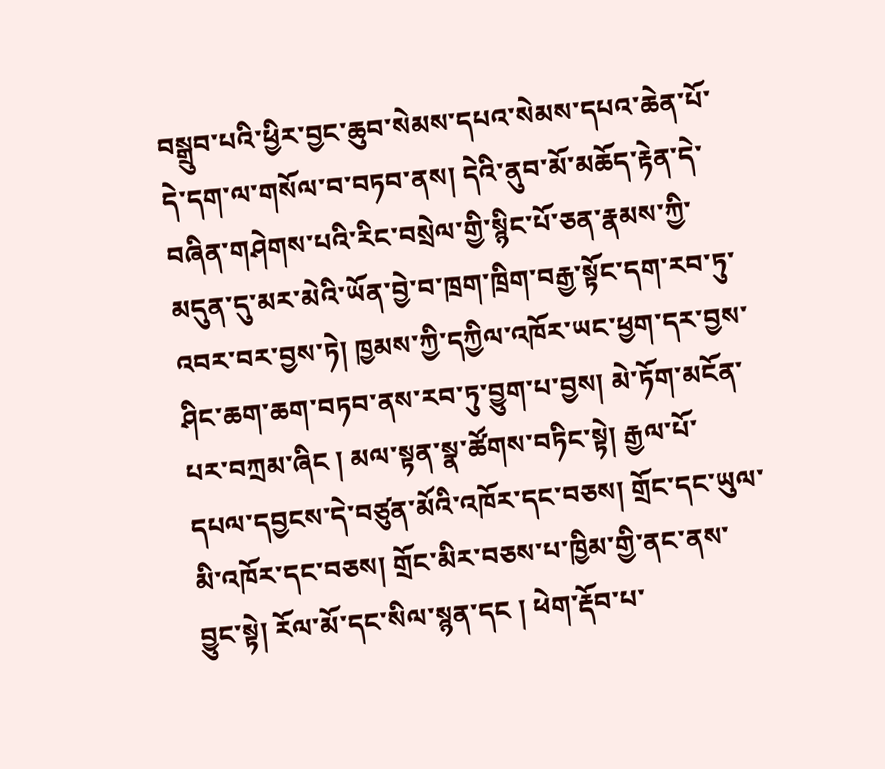བསྒྲུབ་པའི་ཕྱིར་བྱང་ཆུབ་སེམས་དཔའ་སེམས་དཔའ་ཆེན་པོ་དེ་དག་ལ་གསོལ་བ་བཏབ་ནས། དེའི་ནུབ་མོ་མཆོད་རྟེན་དེ་བཞིན་གཤེགས་པའི་རིང་བསྲེལ་གྱི་སྙིང་པོ་ཅན་རྣམས་ཀྱི་མདུན་དུ་མར་མེའི་ཡོན་བྱེ་བ་ཁྲག་ཁྲིག་བརྒྱ་སྟོང་དག་རབ་ཏུ་འབར་བར་བྱས་ཏེ། ཁྱམས་ཀྱི་དཀྱིལ་འཁོར་ཡང་ཕྱག་དར་བྱས་ཤིང་ཆག་ཆག་བཏབ་ནས་རབ་ཏུ་བྱུག་པ་བྱས། མེ་ཏོག་མངོན་པར་བཀྲམ་ཞིང ། མལ་སྟན་སྣ་ཚོགས་བཏིང་སྟེ། རྒྱལ་པོ་དཔལ་དབྱངས་དེ་བཙུན་མོའི་འཁོར་དང་བཅས། གྲོང་དང་ཡུལ་མི་འཁོར་དང་བཅས། གྲོང་མིར་བཅས་པ་ཁྱིམ་གྱི་ནང་ནས་བྱུང་སྟེ། རོལ་མོ་དང་སིལ་སྙན་དང ། ཕེག་རྡོབ་པ་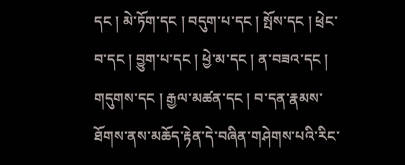དང ། མེ་ཏོག་དང ། བདུག་པ་དང ། སྤོས་དང ། ཕྲེང་བ་དང ། བྱུག་པ་དང ། ཕྱེ་མ་དང ། ན་བཟའ་དང ། གདུགས་དང ། རྒྱལ་མཚན་དང ། བ་དན་རྣམས་ཐོགས་ནས་མཆོད་རྟེན་དེ་བཞིན་གཤེགས་པའི་རིང་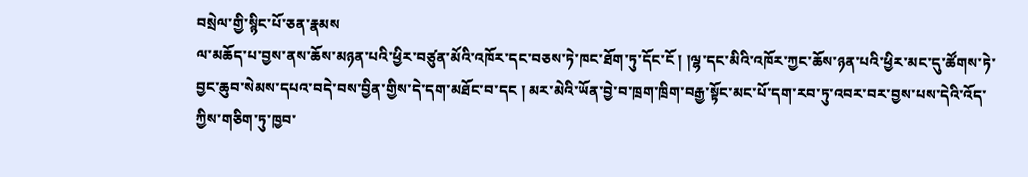བསྲེལ་གྱི་སྙིང་པོ་ཅན་རྣམས
ལ་མཆོད་པ་བྱས་ནས་ཆོས་མཉན་པའི་ཕྱིར་བཙུན་མོའི་འཁོར་དང་བཅས་ཏེ་ཁང་ཐོག་ཏུ་དོང་ངོ ། །ལྷ་དང་མིའི་འཁོར་ཀྱང་ཆོས་ཉན་པའི་ཕྱིར་མང་དུ་ཚོགས་ཏེ་བྱང་ཆུབ་སེམས་དཔའ་བདེ་བས་བྱིན་གྱིས་དེ་དག་མཐོང་བ་དང ། མར་མེའི་ཡོན་བྱེ་བ་ཁྲག་ཁྲིག་བརྒྱ་སྟོང་མང་པོ་དག་རབ་ཏུ་འབར་བར་བྱས་པས་དེའི་འོད་ཀྱིས་གཅིག་ཏུ་ཁྱབ་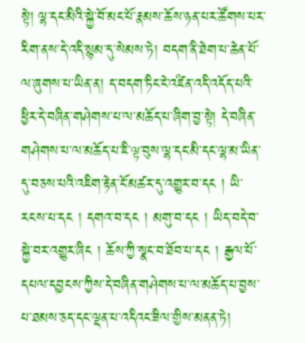སྟེ། ལྷ་དང་མིའི་སྐྱེ་བོ་མང་པོ་རྣམས་ཆོས་ཉན་པར་ཚོགས་པར་རིག་ནས་དེ་འདི་སྙམ་དུ་སེམས་ཏེ། བདག་ནི་ཐེག་པ་ཆེན་པོ་ལ་ཞུགས་པ་ཡིན་ན། ད་བདག་ཏིང་ངེ་འཛིན་འདི་འདོད་པའི་ཕྱིར་དེ་བཞིན་གཤེགས་པ་ལ་མཆོད་པ་ཞིག་བྱ་སྟེ། དེ་བཞིན་གཤེགས་པ་ལ་མཆོད་པ་ཇི་ལྟ་བུས་ལྷ་དང་མི་དང་ལྷ་མ་ཡིན་དུ་བཅས་པའི་འཇིག་རྟེན་ངོ་མཚར་དུ་འགྱུར་བ་དང ། ཡི་རངས་པ་དང ། དགའ་བ་དང ། མགུ་བ་དང ། ཡིད་བདེ་བ་སྐྱེ་བར་འགྱུར་ཞིང ། ཆོས་ཀྱི་སྣང་བ་ཐོབ་པ་དང ། རྒྱལ་པོ་དཔལ་དབྱངས་ཀྱིས་དེ་བཞིན་གཤེགས་པ་ལ་མཆོད་པ་བྱས་པ་ཐམས་ཅད་དང་ལྡན་པ་འདིའང་ཟིལ་གྱིས་མནན་ཏེ།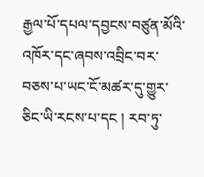རྒྱལ་པོ་དཔལ་དབྱངས་བཙུན་མོའི་འཁོར་དང་ཞབས་འབྲིང་བར་བཅས་པ་ཡང་ངོ་མཚར་དུ་གྱུར་ཅིང་ཡི་རངས་པ་དང ། རབ་ཏུ་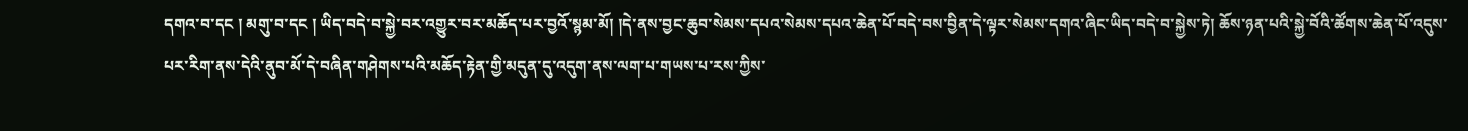དགའ་བ་དང ། མགུ་བ་དང ། ཡིད་བདེ་བ་སྐྱེ་བར་འགྱུར་བར་མཆོད་པར་བྱའོ་སྙམ་མོ། །དེ་ནས་བྱང་ཆུབ་སེམས་དཔའ་སེམས་དཔའ་ཆེན་པོ་བདེ་བས་བྱིན་དེ་ལྟར་སེམས་དགའ་ཞིང་ཡིད་བདེ་བ་སྐྱེས་ཏེ། ཆོས་ཉན་པའི་སྐྱེ་བོའི་ཚོགས་ཆེན་པོ་འདུས་པར་རིག་ནས་དེའི་ནུབ་མོ་དེ་བཞིན་གཤེགས་པའི་མཆོད་རྟེན་གྱི་མདུན་དུ་འདུག་ནས་ལག་པ་གཡས་པ་རས་ཀྱིས་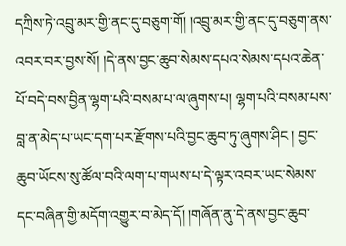དཀྲིས་ཏེ་འབྲུ་མར་གྱི་ནང་དུ་བཅུག་གོ། །འབྲུ་མར་གྱི་ནང་དུ་བཅུག་ནས་འབར་བར་བྱས་སོ། །དེ་ནས་བྱང་ཆུབ་སེམས་དཔའ་སེམས་དཔའ་ཆེན་པོ་བདེ་བས་བྱིན་ལྷག་པའི་བསམ་པ་ལ་ཞུགས་པ། ལྷག་པའི་བསམ་པས་བླ་ན་མེད་པ་ཡང་དག་པར་རྫོགས་པའི་བྱང་ཆུབ་ཏུ་ཞུགས་ཤིང ། བྱང་ཆུབ་ཡོངས་སུ་ཚོལ་བའི་ལག་པ་གཡས་པ་དེ་ལྟར་འབར་ཡང་སེམས་དང་བཞིན་གྱི་མདོག་འགྱུར་བ་མེད་དོ། །གཞོན་ནུ་དེ་ནས་བྱང་ཆུབ་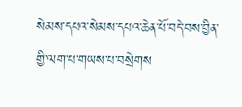སེམས་དཔའ་སེམས་དཔའ་ཆེན་པོ་བདེ་བས་བྱིན་གྱི་ལག་པ་གཡས་པ་བསྲེགས